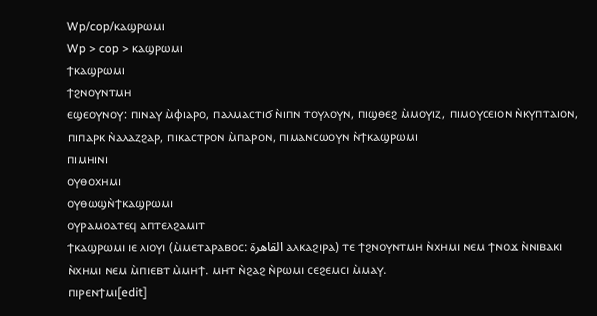Wp/cop/ⲕⲁϣⲣⲱⲙⲓ
Wp > cop > ⲕⲁϣⲣⲱⲙⲓ
ϯⲕⲁϣⲣⲱⲙⲓ
ϯϩⲛⲟⲩⲛⲧⲙⲏ
ⲉϣⲉⲟⲩⲛⲟⲩ: ⲡⲓⲛⲁⲩ ⲙ̀ⲫⲓⲁⲣⲟ, ⲡⲁⲗⲙⲁⲥⲧⲓϭ ⲛ̀ⲓⲡⲛ ⲧⲟⲩⲗⲟⲩⲛ, ⲡⲓϣⲑⲉϩ ⲙ̀ⲙⲟⲩⲓⲍ, ⲡⲓⲙⲟⲩⲥⲉⲓⲟⲛ ⲛ̀ⲕⲩⲡⲧⲁⲓⲟⲛ, ⲡⲓⲡⲁⲣⲕ ⲛ̀ⲁⲗⲁⲍϩⲁⲣ, ⲡⲓⲕⲁⲥⲧⲣⲟⲛ ⲙ̀ⲡⲁⲣⲟⲛ, ⲡⲓⲙⲁⲛⲥⲱⲟⲩⲛ ⲛ̀ϯⲕⲁϣⲣⲱⲙⲓ
ⲡⲓⲙⲏⲓⲛⲓ
ⲟⲩⲑⲟⲭⲏⲙⲓ
ⲟⲩⲑⲱϣⲛ̀ϯⲕⲁϣⲣⲱⲙⲓ
ⲟⲩⲣⲁⲙⲟⲁⲧⲉϥ ⲁⲡⲧⲉⲗϩⲁⲙⲓⲧ
ϯⲕⲁϣⲣⲱⲙⲓ ⲓⲉ ⲗⲓⲟⲩⲓ (ⲙ̀ⲙⲉⲧⲁⲣⲁⲃⲟⲥ: القاهرة ⲁⲗⲕⲁϩⲓⲣⲁ) ⲧⲉ ϯϩⲛⲟⲩⲛⲧⲙⲏ ⲛ̀ⲭⲏⲙⲓ ⲛⲉⲙ ϯⲛⲟϫ ⲛ̀ⲛⲓⲃⲁⲕⲓ ⲛ̀ⲭⲏⲙⲓ ⲛⲉⲙ ⲙ̀ⲡⲓⲉⲃⲧ ⲙ̀ⲙⲏϯ. ⲙⲏⲧ ⲛ̀ϩⲁϩ ⲛ̀ⲣⲱⲙⲓ ⲥⲉϩⲉⲙⲥⲓ ⲙ̀ⲙⲁⲩ.
ⲡⲓⲣⲉⲛϯⲙⲓ[edit]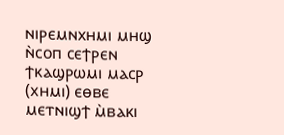ⲛⲓⲣⲉⲙⲛⲭⲏⲙⲓ ⲙⲏϣ ⲛ̀ⲥⲟⲡ ⲥⲉϯⲣⲉⲛ ϯⲕⲁϣⲣⲱⲙⲓ ⲙⲁⲥⲣ (ⲭⲏⲙⲓ) ⲉⲑⲃⲉ ⲙⲉⲧⲛⲓϣϯ ⲙ̀ⲃⲁⲕⲓ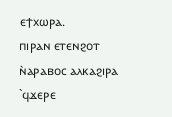ⲉϯⲭⲱⲣⲁ.
ⲡⲓⲣⲁⲛ ⲉⲧⲉⲛϩⲟⲧ ⲛ̀ⲁⲣⲁⲃⲟⲥ ⲁⲗⲕⲁϩⲓⲣⲁ `ϥϫⲉⲣⲉ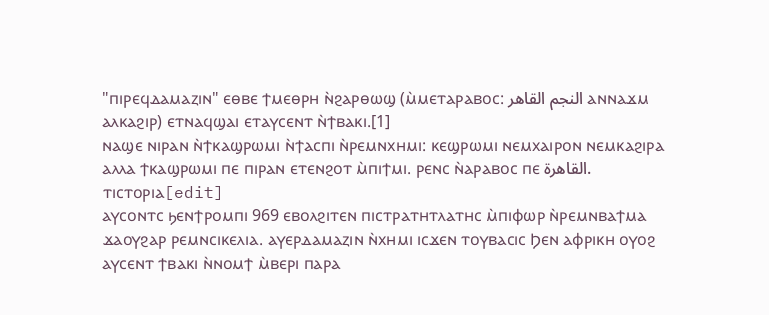"ⲡⲓⲣⲉϥⲇⲁⲙⲁⲍⲓⲛ" ⲉⲑⲃⲉ ϯⲙⲉⲑⲣⲏ ⲛ̀ϩⲁⲣⲑⲱϣ (ⲙ̀ⲙⲉⲧⲁⲣⲁⲃⲟⲥ: النجم القاهر ⲁⲛⲛⲁϫⲙ ⲁⲗⲕⲁϩⲓⲣ) ⲉⲧⲛⲁϥϣⲁⲓ ⲉⲧⲁⲩⲥⲉⲛⲧ ⲛ̀ϯⲃⲁⲕⲓ.[1]
ⲛⲁϣⲉ ⲛⲓⲣⲁⲛ ⲛ̀ϯⲕⲁϣⲣⲱⲙⲓ ⲛ̀ϯⲁⲥⲡⲓ ⲛ̀ⲣⲉⲙⲛⲭⲏⲙⲓ: ⲕⲉϣⲣⲱⲙⲓ ⲛⲉⲙⲭⲁⲓⲣⲟⲛ ⲛⲉⲙⲕⲁϩⲓⲣⲁ ⲁⲗⲗⲁ ϯⲕⲁϣⲣⲱⲙⲓ ⲡⲉ ⲡⲓⲣⲁⲛ ⲉⲧⲉⲛϩⲟⲧ ⲙ̀ⲡⲓϯⲙⲓ. ⲣⲉⲛⲥ ⲛ̀ⲁⲣⲁⲃⲟⲥ ⲡⲉ القاهرة.
ⲧⲓⲥⲧⲟⲣⲓⲁ[edit]
ⲁⲩⲥⲟⲛⲧⲥ ϧⲉⲛϯⲣⲟⲙⲡⲓ 969 ⲉⲃⲟⲗϩⲓⲧⲉⲛ ⲡⲓⲥⲧⲣⲁⲧⲏⲧⲗⲁⲧⲏⲥ ⲙ̀ⲡⲓⲫⲱⲣ ⲛ̀ⲣⲉⲙⲛⲃⲁϯⲙⲁ ϫⲁⲟⲩϩⲁⲣ ⲣⲉⲙⲛⲥⲓⲕⲉⲗⲓⲁ. ⲁⲩⲉⲣⲇⲁⲙⲁⲍⲓⲛ ⲛ̀ⲭⲏⲙⲓ ⲓⲥϫⲉⲛ ⲧⲟⲩⲃⲁⲥⲓⲥ Ϧⲉⲛ ⲁⲫⲣⲓⲕⲏ ⲟⲩⲟϩ ⲁⲩⲥⲉⲛⲧ ϯⲃⲁⲕⲓ ⲛ̀ⲛⲟⲙϯ ⲙ̀ⲃⲉⲣⲓ ⲡⲁⲣⲁ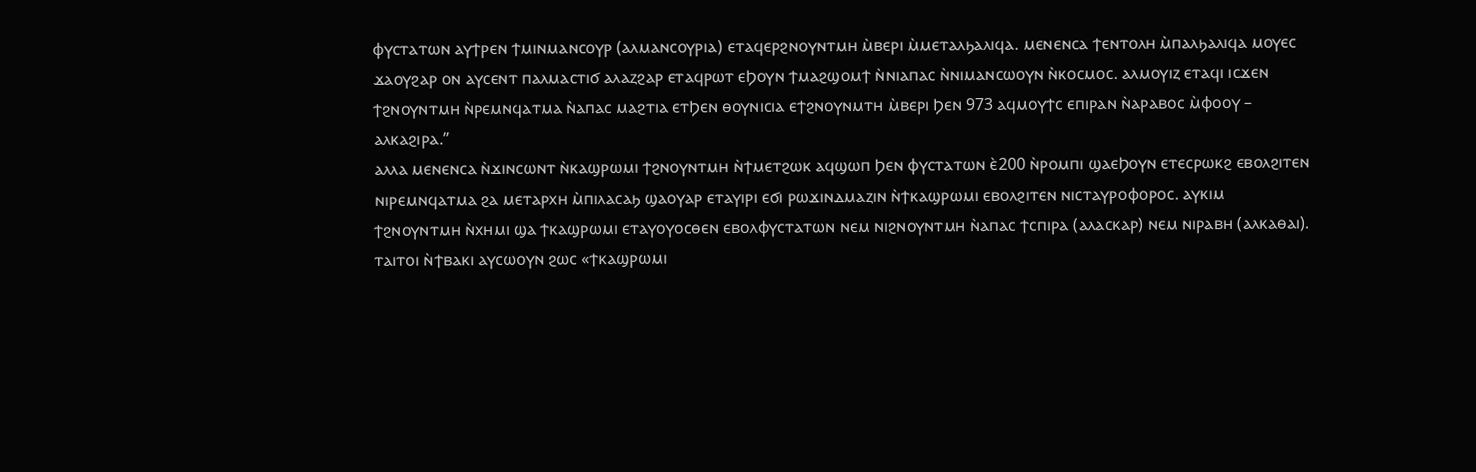ⲫⲩⲥⲧⲁⲧⲱⲛ ⲁⲩϯⲣⲉⲛ ϯⲙⲓⲛⲙⲁⲛⲥⲟⲩⲣ (ⲁⲗⲙⲁⲛⲥⲟⲩⲣⲓⲁ) ⲉⲧⲁϥⲉⲣϩⲛⲟⲩⲛⲧⲙⲏ ⲙ̀ⲃⲉⲣⲓ ⲙ̀ⲙⲉⲧⲁⲗϧⲁⲗⲓϥⲁ. ⲙⲉⲛⲉⲛⲥⲁ ϯⲉⲛⲧⲟⲗⲏ ⲙ̀ⲡⲁⲗϧⲁⲗⲓϥⲁ ⲙⲟⲩⲉⲥ ϫⲁⲟⲩϩⲁⲣ ⲟⲛ ⲁⲩⲥⲉⲛⲧ ⲡⲁⲗⲙⲁⲥⲧⲓϭ ⲁⲗⲁⲍϩⲁⲣ ⲉⲧⲁϥⲣⲱⲧ ⲉϦⲟⲩⲛ ϯⲙⲁϩϣⲟⲙϯ ⲛ̀ⲛⲓⲁⲡⲁⲥ ⲛ̀ⲛⲓⲙⲁⲛⲥⲱⲟⲩⲛ ⲛ̀ⲕⲟⲥⲙⲟⲥ. ⲁⲗⲙⲟⲩⲓⲍ ⲉⲧⲁϥⲓ ⲓⲥϫⲉⲛ ϯϩⲛⲟⲩⲛⲧⲙⲏ ⲛ̀ⲣⲉⲙⲛϥⲁⲧⲙⲁ ⲛ̀ⲁⲡⲁⲥ ⲙⲁϩⲧⲓⲁ ⲉⲧϦⲉⲛ ⲑⲟⲩⲛⲓⲥⲓⲁ ⲉϯϩⲛⲟⲩⲛⲙⲧⲏ ⲙ̀ⲃⲉⲣⲓ Ϧⲉⲛ 973 ⲁϥⲙⲟⲩϯⲥ ⲉⲡⲓⲣⲁⲛ ⲛ̀ⲁⲣⲁⲃⲟⲥ ⲙ̀ⲫⲟⲟⲩ – ⲁⲗⲕⲁϩⲓⲣⲁ.’’
ⲁⲗⲗⲁ ⲙⲉⲛⲉⲛⲥⲁ ⲛ̀ϫⲓⲛⲥⲱⲛⲧ ⲛ̀ⲕⲁϣⲣⲱⲙⲓ ϯϩⲛⲟⲩⲛⲧⲙⲏ ⲛ̀ϯⲙⲉⲧϩⲱⲕ ⲁϥϣⲱⲡ Ϧⲉⲛ ⲫⲩⲥⲧⲁⲧⲱⲛ ⲉ̀200 ⲛ̀ⲣⲟⲙⲡⲓ ϣⲁⲉϦⲟⲩⲛ ⲉⲧⲉⲥⲣⲱⲕϩ ⲉⲃⲟⲗϩⲓⲧⲉⲛ ⲛⲓⲣⲉⲙⲛϥⲁⲧⲙⲁ ϩⲁ ⲙⲉⲧⲁⲣⲭⲏ ⲙ̀ⲡⲓⲗⲁⲥⲁϧ ϣⲁⲟⲩⲁⲣ ⲉⲧⲁⲩⲓⲣⲓ ⲉϭⲓ ⲣⲱϫⲓⲛⲇⲙⲁⲍⲓⲛ ⲛ̀ϯⲕⲁϣⲣⲱⲙⲓ ⲉⲃⲟⲗϩⲓⲧⲉⲛ ⲛⲓⲥⲧⲁⲩⲣⲟⲫⲟⲣⲟⲥ. ⲁⲩⲕⲓⲙ ϯϩⲛⲟⲩⲛⲧⲙⲏ ⲛ̀ⲭⲏⲙⲓ ϣⲁ ϯⲕⲁϣⲣⲱⲙⲓ ⲉⲧⲁⲩⲟⲩⲟⲥⲑⲉⲛ ⲉⲃⲟⲗⲫⲩⲥⲧⲁⲧⲱⲛ ⲛⲉⲙ ⲛⲓϩⲛⲟⲩⲛⲧⲙⲏ ⲛ̀ⲁⲡⲁⲥ ϯⲥⲡⲓⲣⲁ (ⲁⲗⲁⲥⲕⲁⲣ) ⲛⲉⲙ ⲛⲓⲣⲁⲃⲏ (ⲁⲗⲕⲁⲑⲁⲓ). ⲧⲁⲓⲧⲟⲓ ⲛ̀ϯⲃⲁⲕⲓ ⲁⲩⲥⲱⲟⲩⲛ ϩⲱⲥ «ϯⲕⲁϣⲣⲱⲙⲓ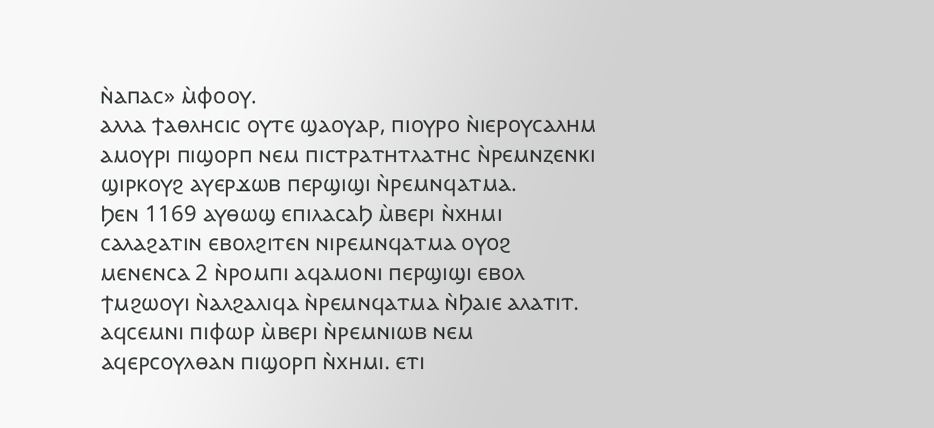ⲛ̀ⲁⲡⲁⲥ» ⲙ̀ⲫⲟⲟⲩ.
ⲁⲗⲗⲁ ϯⲁⲑⲗⲏⲥⲓⲥ ⲟⲩⲧⲉ ϣⲁⲟⲩⲁⲣ, ⲡⲓⲟⲩⲣⲟ ⲛ̀ⲓⲉⲣⲟⲩⲥⲁⲗⲏⲙ ⲁⲙⲟⲩⲣⲓ ⲡⲓϣⲟⲣⲡ ⲛⲉⲙ ⲡⲓⲥⲧⲣⲁⲧⲏⲧⲗⲁⲧⲏⲥ ⲛ̀ⲣⲉⲙⲛⲍⲉⲛⲕⲓ ϣⲓⲣⲕⲟⲩϩ ⲁⲩⲉⲣϫⲱⲃ ⲡⲉⲣϣⲓϣⲓ ⲛ̀ⲣⲉⲙⲛϥⲁⲧⲙⲁ.
Ϧⲉⲛ 1169 ⲁⲩⲑⲱϣ ⲉⲡⲓⲗⲁⲥⲁϦ ⲙ̀ⲃⲉⲣⲓ ⲛ̀ⲭⲏⲙⲓ ⲥⲁⲗⲁϩⲁⲧⲓⲛ ⲉⲃⲟⲗϩⲓⲧⲉⲛ ⲛⲓⲣⲉⲙⲛϥⲁⲧⲙⲁ ⲟⲩⲟϩ ⲙⲉⲛⲉⲛⲥⲁ 2 ⲛ̀ⲣⲟⲙⲡⲓ ⲁϥⲁⲙⲟⲛⲓ ⲡⲉⲣϣⲓϣⲓ ⲉⲃⲟⲗ ϯⲙϩⲱⲟⲩⲓ ⲛ̀ⲁⲗϩⲁⲗⲓϥⲁ ⲛ̀ⲣⲉⲙⲛϥⲁⲧⲙⲁ ⲛ̀Ϧⲁⲓⲉ ⲁⲗⲁⲧⲓⲧ. ⲁϥⲥⲉⲙⲛⲓ ⲡⲓⲫⲱⲣ ⲙ̀ⲃⲉⲣⲓ ⲛ̀ⲣⲉⲙⲛⲓⲱⲃ ⲛⲉⲙ ⲁϥⲉⲣⲥⲟⲩⲗⲑⲁⲛ ⲡⲓϣⲟⲣⲡ ⲛ̀ⲭⲏⲙⲓ. ⲉⲧⲓ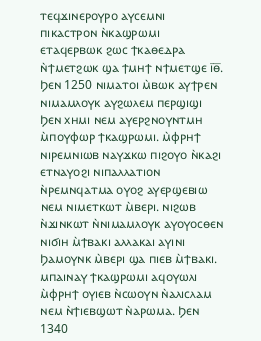ⲧⲉϥϫⲓⲛⲉⲣⲟⲩⲣⲟ ⲁⲩⲥⲉⲙⲛⲓ ⲡⲓⲕⲁⲥⲧⲣⲟⲛ ⲛ̀ⲕⲁϣⲣⲱⲙⲓ ⲉⲧⲁϥⲉⲣⲃⲱⲕ ϩⲱⲥ ϯⲕⲁⲑⲉⲇⲣⲁ ⲛ̀ϯⲙⲉⲧϩⲱⲕ ϣⲁ ϯⲙⲏϯ ⲛϯⲙⲉⲧϣⲉ ⲓ̅ⲑ̅.
Ϧⲉⲛ 1250 ⲛⲓⲙⲁⲧⲟⲓ ⲙ̀ⲃⲱⲕ ⲁⲩϯⲣⲉⲛ ⲛⲓⲙⲁⲙⲗⲟⲩⲕ ⲁⲩϩⲱⲗⲉⲙ ⲡⲉⲣϣⲓϣⲓ Ϧⲉⲛ ⲭⲏⲙⲓ ⲛⲉⲙ ⲁⲩⲉⲣϩⲛⲟⲩⲛⲧⲙⲏ ⲙ̀ⲡⲟⲩⲫⲱⲣ ϯⲕⲁϣⲣⲱⲙⲓ. ⲙ̀ⲫⲣⲏϯ ⲛⲓⲣⲉⲙⲛⲓⲱⲃ ⲛⲁⲩϫⲕⲱ ⲡⲓϩⲟⲩⲟ ⲛ̀ⲕⲁϩⲓ ⲉⲧⲛⲁⲩⲟϩⲓ ⲛⲓⲡⲁⲗⲗⲁⲧⲓⲟⲛ ⲛ̀ⲣⲉⲙⲛϥⲁⲧⲙⲁ ⲟⲩⲟϩ ⲁⲩⲉⲣϣⲉⲃⲓⲱ ⲛⲉⲙ ⲛⲓⲙⲉⲧⲕⲱⲧ ⲙ̀ⲃⲉⲣⲓ. ⲛⲓϩⲱⲃ ⲛ̀ϫⲓⲛⲕⲱⲧ ⲛ̀ⲛⲓⲙⲁⲙⲗⲟⲩⲕ ⲁⲩⲟⲩⲟⲥⲑⲉⲛ ⲛⲓϭⲓⲏ ⲙ̀ϯⲃⲁⲕⲓ ⲁⲗⲗⲁⲕⲁⲓ ⲁⲩⲓⲛⲓ Ϧⲁⲙⲟⲩⲛⲕ ⲙ̀ⲃⲉⲣⲓ ϣⲁ ⲡⲓⲉⲃ ⲙ̀ϯⲃⲁⲕⲓ. ⲙⲡⲁⲓⲛⲁⲩ ϯⲕⲁϣⲣⲱⲙⲓ ⲁϥⲟⲩⲱⲗⲓ ⲙ̀ⲫⲣⲏϯ ⲟⲩⲓⲉⲃ ⲛ̀ⲥⲱⲟⲩⲛ ⲛ̀ⲁⲗⲓⲥⲗⲁⲙ ⲛⲉⲙ ⲛ̀ϯⲓⲉⲃϣⲱⲧ ⲛ̀ⲁⲣⲱⲙⲁ. Ϧⲉⲛ 1340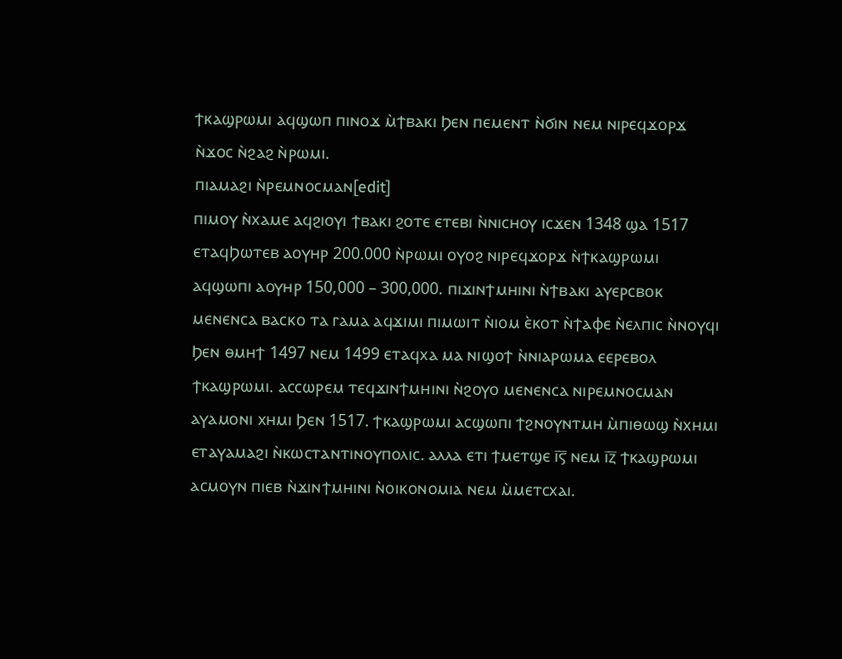ϯⲕⲁϣⲣⲱⲙⲓ ⲁϥϣⲱⲡ ⲡⲓⲛⲟϫ ⲙ̀ϯⲃⲁⲕⲓ Ϧⲉⲛ ⲡⲉⲙⲉⲛⲧ ⲛ̀ϭⲓⲛ ⲛⲉⲙ ⲛⲓⲣⲉϥϫⲟⲣϫ ⲛ̀ϫⲟⲥ ⲛ̀ϩⲁϩ ⲛ̀ⲣⲱⲙⲓ.
ⲡⲓⲁⲙⲁϩⲓ ⲛ̀ⲣⲉⲙⲛⲟⲥⲙⲁⲛ[edit]
ⲡⲓⲙⲟⲩ ⲛ̀ⲭⲁⲙⲉ ⲁϥϩⲓⲟⲩⲓ ϯⲃⲁⲕⲓ ϩⲟⲧⲉ ⲉⲧⲉⲃⲓ ⲛ̀ⲛⲓⲥⲏⲟⲩ ⲓⲥϫⲉⲛ 1348 ϣⲁ 1517 ⲉⲧⲁϥϦⲱⲧⲉⲃ ⲁⲟⲩⲏⲣ 200.000 ⲛ̀ⲣⲱⲙⲓ ⲟⲩⲟϩ ⲛⲓⲣⲉϥϫⲟⲣϫ ⲛ̀ϯⲕⲁϣⲣⲱⲙⲓ ⲁϥϣⲱⲡⲓ ⲁⲟⲩⲏⲣ 150,000 – 300,000. ⲡⲓϫⲓⲛϯⲙⲏⲓⲛⲓ ⲛ̀ϯⲃⲁⲕⲓ ⲁⲩⲉⲣⲥⲃⲟⲕ ⲙⲉⲛⲉⲛⲥⲁ ⲃⲁⲥⲕⲟ ⲧⲁ ⲅⲁⲙⲁ ⲁϥϫⲓⲙⲓ ⲡⲓⲙⲱⲓⲧ ⲛ̀ⲓⲟⲙ ⲉ̀ⲕⲟⲧ ⲛ̀ϯⲁⲫⲉ ⲛ̀ⲉⲗⲡⲓⲥ ⲛ̀ⲛⲟⲩϥⲓ Ϧⲉⲛ ⲑⲙⲏϯ 1497 ⲛⲉⲙ 1499 ⲉⲧⲁϥⲭⲁ ⲙⲁ ⲛⲓϣⲟϯ ⲛ̀ⲛⲓⲁⲣⲱⲙⲁ ⲉⲉⲣⲉⲃⲟⲗ ϯⲕⲁϣⲣⲱⲙⲓ. ⲁⲥⲥⲱⲣⲉⲙ ⲧⲉϥϫⲓⲛϯⲙⲏⲓⲛⲓ ⲛ̀ϩⲟⲩⲟ ⲙⲉⲛⲉⲛⲥⲁ ⲛⲓⲣⲉⲙⲛⲟⲥⲙⲁⲛ ⲁⲩⲁⲙⲟⲛⲓ ⲭⲏⲙⲓ Ϧⲉⲛ 1517. ϯⲕⲁϣⲣⲱⲙⲓ ⲁⲥϣⲱⲡⲓ ϯϩⲛⲟⲩⲛⲧⲙⲏ ⲙ̀ⲡⲓⲑⲱϣ ⲛ̀ⲭⲏⲙⲓ ⲉⲧⲁⲩⲁⲙⲁϩⲓ ⲛ̀ⲕⲱⲥⲧⲁⲛⲧⲓⲛⲟⲩⲡⲟⲗⲓⲥ. ⲁⲗⲗⲁ ⲉⲧⲓ ϯⲙⲉⲧϣⲉ ⲓ̅ⲋ̅ ⲛⲉⲙ ⲓ̅ⲍ̅ ϯⲕⲁϣⲣⲱⲙⲓ ⲁⲥⲙⲟⲩⲛ ⲡⲓⲉⲃ ⲛ̀ϫⲓⲛϯⲙⲏⲓⲛⲓ ⲛ̀ⲟⲓⲕⲟⲛⲟⲙⲓⲁ ⲛⲉⲙ ⲙ̀ⲙⲉⲧⲥⲭⲁⲓ.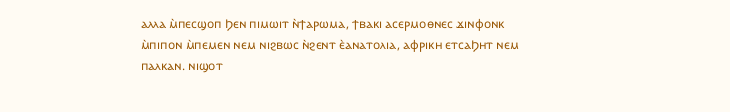ⲁⲗⲗⲁ ⲙ̀ⲡⲉⲥϣⲟⲡ Ϧⲉⲛ ⲡⲓⲙⲱⲓⲧ ⲛ̀ϯⲁⲣⲱⲙⲁ, ϯⲃⲁⲕⲓ ⲁⲥⲉⲣⲙⲟⲑⲛⲉⲥ ϫⲓⲛⲫⲟⲛⲕ ⲙ̀ⲡⲓⲡⲟⲛ ⲙ̀ⲡⲉⲙⲉⲛ ⲛⲉⲙ ⲛⲓϩⲃⲱⲥ ⲛ̀ϩⲉⲛⲧ ⲉ̀ⲁⲛⲁⲧⲟⲗⲓⲁ, ⲁⲫⲣⲓⲕⲏ ⲉⲧⲥⲁϦⲏⲧ ⲛⲉⲙ ⲡⲁⲗⲕⲁⲛ. ⲛⲓϣⲟⲧ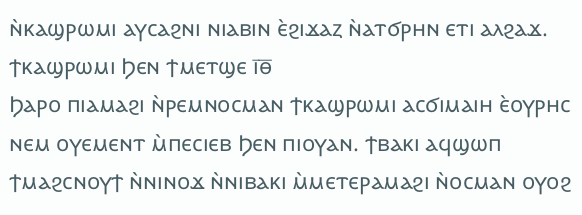ⲛ̀ⲕⲁϣⲣⲱⲙⲓ ⲁⲩⲥⲁϩⲛⲓ ⲛⲓⲁⲃⲓⲛ ⲉ̀ϩⲓϫⲁⲍ ⲛ̀ⲁⲧϭⲣⲏⲛ ⲉⲧⲓ ⲁⲗϩⲁϫ.
ϯⲕⲁϣⲣⲱⲙⲓ Ϧⲉⲛ ϯⲙⲉⲧϣⲉ ⲓ̅ⲑ̅
Ϧⲁⲣⲟ ⲡⲓⲁⲙⲁϩⲓ ⲛ̀ⲣⲉⲙⲛⲟⲥⲙⲁⲛ ϯⲕⲁϣⲣⲱⲙⲓ ⲁⲥϭⲓⲙⲁⲓⲏ ⲉ̀ⲟⲩⲣⲏⲥ ⲛⲉⲙ ⲟⲩⲉⲙⲉⲛⲧ ⲙ̀ⲡⲉⲥⲓⲉⲃ Ϧⲉⲛ ⲡⲓⲟⲩⲁⲛ. ϯⲃⲁⲕⲓ ⲁϥϣⲱⲡ ϯⲙⲁϩⲥⲛⲟⲩϯ ⲛ̀ⲛⲓⲛⲟϫ ⲛ̀ⲛⲓⲃⲁⲕⲓ ⲙ̀ⲙⲉⲧⲉⲣⲁⲙⲁϩⲓ ⲛ̀ⲟⲥⲙⲁⲛ ⲟⲩⲟϩ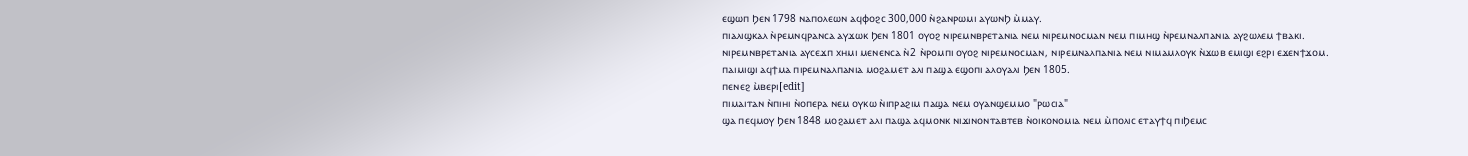ⲉϣⲱⲡ Ϧⲉⲛ 1798 ⲛⲁⲡⲟⲗⲉⲱⲛ ⲁϥⲫⲟϩⲥ 300,000 ⲛ̀ϩⲁⲛⲣⲱⲙⲓ ⲁⲩⲱⲛϦ ⲙ̀ⲙⲁⲩ.
ⲡⲓⲁⲗⲓϣⲕⲁⲗ ⲛ̀ⲣⲉⲙⲛϥⲣⲁⲛⲥⲁ ⲁⲩϫⲱⲕ Ϧⲉⲛ 1801 ⲟⲩⲟϩ ⲛⲓⲣⲉⲙⲛⲃⲣⲉⲧⲁⲛⲓⲁ ⲛⲉⲙ ⲛⲓⲣⲉⲙⲛⲟⲥⲙⲁⲛ ⲛⲉⲙ ⲡⲓⲙⲏϣ ⲛ̀ⲣⲉⲙⲛⲁⲗⲡⲁⲛⲓⲁ ⲁⲩϩⲱⲗⲉⲙ ϯⲃⲁⲕⲓ. ⲛⲓⲣⲉⲙⲛⲃⲣⲉⲧⲁⲛⲓⲁ ⲁⲩⲥⲉϫⲡ ⲭⲏⲙⲓ ⲙⲉⲛⲉⲛⲥⲁ ⲛ̀2 ⲛ̀ⲣⲟⲙⲡⲓ ⲟⲩⲟϩ ⲛⲓⲣⲉⲙⲛⲟⲥⲙⲁⲛ, ⲛⲓⲣⲉⲙⲛⲁⲗⲡⲁⲛⲓⲁ ⲛⲉⲙ ⲛⲓⲙⲁⲙⲗⲟⲩⲕ ⲛ̀ϫⲱⲃ ⲉⲙⲓϣⲓ ⲉϩⲣⲓ ⲉϫⲉⲛϯϫⲟⲙ. ⲡⲁⲓⲙⲓϣⲓ ⲁϥϯⲙⲁ ⲡⲓⲣⲉⲙⲛⲁⲗⲡⲁⲛⲓⲁ ⲙⲟϩⲁⲙⲉⲧ ⲁⲗⲓ ⲡⲁϣⲁ ⲉϣⲟⲡⲓ ⲁⲗⲟⲩⲁⲗⲓ Ϧⲉⲛ 1805.
ⲡⲉⲛⲉϩ ⲙ̀ⲃⲉⲣⲓ[edit]
ⲡⲓⲙⲁⲓⲧⲁⲛ ⲛ̀ⲡⲓⲏⲓ ⲛ̀ⲟⲡⲉⲣⲁ ⲛⲉⲙ ⲟⲩⲕⲱ ⲛ̀ⲓⲡⲣⲁϩⲓⲙ ⲡⲁϣⲁ ⲛⲉⲙ ⲟⲩⲁⲛϣⲉⲙⲙⲟ "ⲣⲱⲥⲓⲁ"
ϣⲁ ⲡⲉϥⲙⲟⲩ Ϧⲉⲛ 1848 ⲙⲟϩⲁⲙⲉⲧ ⲁⲗⲓ ⲡⲁϣⲁ ⲁϥⲙⲟⲛⲕ ⲛⲓϫⲓⲛⲟⲛⲧⲁⲃⲧⲉⲃ ⲛ̀ⲟⲓⲕⲟⲛⲟⲙⲓⲁ ⲛⲉⲙ ⲙ̀ⲡⲟⲗⲓⲥ ⲉⲧⲁⲩϯϥ ⲡⲓϦⲉⲙⲥ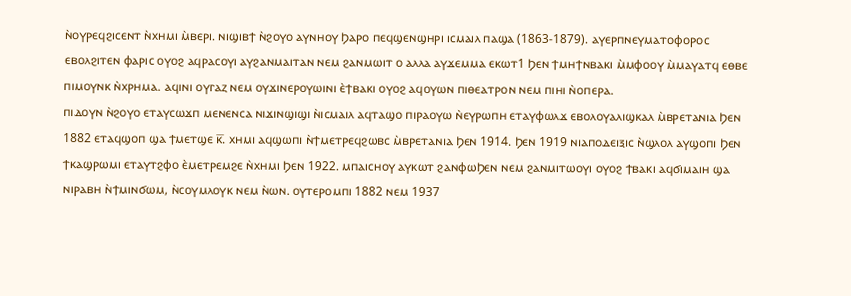ⲛ̀ⲟⲩⲣⲉϥϩⲓⲥⲉⲛⲧ ⲛ̀ⲭⲏⲙⲓ ⲙ̀ⲃⲉⲣⲓ. ⲛⲓϣⲓⲃϯ ⲛ̀ϩⲟⲩⲟ ⲁⲩⲛⲏⲟⲩ Ϧⲁⲣⲟ ⲡⲉϥϣⲉⲛϣⲏⲣⲓ ⲓⲥⲙⲁⲓⲗ ⲡⲁϣⲁ (1863-1879). ⲁⲩⲉⲣⲡⲛⲉⲩⲙⲁⲧⲟⲫⲟⲣⲟⲥ ⲉⲃⲟⲗϩⲓⲧⲉⲛ ⲫⲁⲣⲓⲥ ⲟⲩⲟϩ ⲁϥⲣⲁⲥⲟⲩⲓ ⲁⲩϩⲁⲛⲙⲁⲓⲧⲁⲛ ⲛⲉⲙ ϩⲁⲛⲙⲱⲓⲧ ⲟ ⲁⲗⲗⲁ ⲁⲩϫⲉⲙⲙⲁ ⲉⲕⲱⲧ1 Ϧⲉⲛ ϯⲙⲏϯⲛⲃⲁⲕⲓ ⲙ̀ⲙⲫⲟⲟⲩ ⲙ̀ⲙⲁⲩⲁⲧϥ ⲉⲑⲃⲉ ⲡⲓⲙⲟⲩⲛⲕ ⲛ̀ⲭⲣⲏⲙⲁ. ⲁϥⲓⲛⲓ ⲟⲩⲅⲁⲍ ⲛⲉⲙ ⲟⲩϫⲓⲛⲉⲣⲟⲩⲱⲓⲛⲓ ⲉ̀ϯⲃⲁⲕⲓ ⲟⲩⲟϩ ⲁϥⲟⲩⲱⲛ ⲡⲓⲑⲉⲁⲧⲣⲟⲛ ⲛⲉⲙ ⲡⲓⲏⲓ ⲛ̀ⲟⲡⲉⲣⲁ.
ⲡⲓⲇⲟⲩⲛ ⲛ̀ϩⲟⲩⲟ ⲉⲧⲁⲩⲥⲱϫⲡ ⲙⲉⲛⲉⲛⲥⲁ ⲛⲓϫⲓⲛϣⲓϣⲓ ⲛ̀ⲓⲥⲙⲁⲓⲗ ⲁϥⲧⲁϣⲟ ⲡⲓⲣⲁⲟⲩⲱ ⲛ̀ⲉⲩⲣⲱⲡⲏ ⲉⲧⲁⲩⲫⲱⲗϫ ⲉⲃⲟⲗⲟⲩⲁⲗⲓϣⲕⲁⲗ ⲙ̀ⲃⲣⲉⲧⲁⲛⲓⲁ Ϧⲉⲛ 1882 ⲉⲧⲁϥϣⲟⲡ ϣⲁ ϯⲙⲉⲧϣⲉ ⲕ̅. ⲭⲏⲙⲓ ⲁϥϣⲱⲡⲓ ⲛ̀ϯⲙⲉⲧⲣⲉϥϩⲱⲃⲥ ⲙ̀ⲃⲣⲉⲧⲁⲛⲓⲁ Ϧⲉⲛ 1914. Ϧⲉⲛ 1919 ⲛⲓⲁⲡⲟⲇⲉⲓⲝⲓⲥ ⲛ̀ϣⲗⲟⲗ ⲁⲩϣⲟⲡⲓ Ϧⲉⲛ ϯⲕⲁϣⲣⲱⲙⲓ ⲉⲧⲁⲩⲧϩⲫⲟ ⲉ̀ⲙⲉⲧⲣⲉⲙϩⲉ ⲛ̀ⲭⲏⲙⲓ Ϧⲉⲛ 1922. ⲙⲡⲁⲓⲥⲏⲟⲩ ⲁⲩⲕⲱⲧ ϩⲁⲛⲫⲱϦⲉⲛ ⲛⲉⲙ ϩⲁⲛⲙⲓⲧⲱⲟⲩⲓ ⲟⲩⲟϩ ϯⲃⲁⲕⲓ ⲁϥϭⲓⲙⲁⲓⲏ ϣⲁ ⲛⲓⲣⲁⲃⲏ ⲛ̀ϯⲙⲓⲛϭⲱⲙ, ⲛ̀ⲥⲟⲩⲙⲗⲟⲩⲕ ⲛⲉⲙ ⲛ̀ⲱⲛ. ⲟⲩⲧⲉⲣⲟⲙⲡⲓ 1882 ⲛⲉⲙ 1937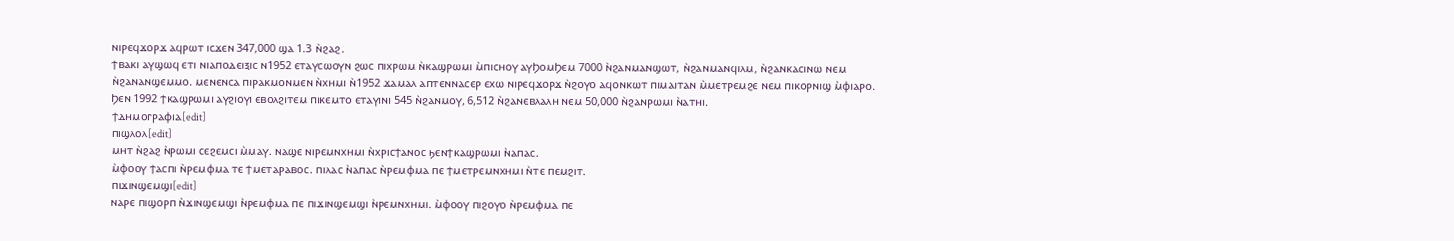ⲛⲓⲣⲉϥϫⲟⲣϫ ⲁϥⲣⲱⲧ ⲓⲥϫⲉⲛ 347,000 ϣⲁ 1.3 ⲛ̀ϩⲁϩ.
ϯⲃⲁⲕⲓ ⲁⲩϣⲱϥ ⲉⲧⲓ ⲛⲓⲁⲡⲟⲇⲉⲓⲝⲓⲥ ⲛ1952 ⲉⲧⲁⲩⲥⲱⲟⲩⲛ ϩⲱⲥ ⲡⲓⲭⲣⲱⲙ ⲛ̀ⲕⲁϣⲣⲱⲙⲓ ⲙ̀ⲡⲓⲥⲏⲟⲩ ⲁⲩϦⲟⲙϦⲉⲙ 7000 ⲛ̀ϩⲁⲛⲙⲁⲛϣⲱⲧ, ⲛ̀ϩⲁⲛⲙⲁⲛϥⲓⲗⲙ, ⲛ̀ϩⲁⲛⲕⲁⲥⲓⲛⲱ ⲛⲉⲙ ⲛ̀ϩⲁⲛⲁⲛϣⲉⲙⲙⲟ. ⲙⲉⲛⲉⲛⲥⲁ ⲡⲓⲣⲁⲕⲙⲟⲛⲙⲉⲛ ⲛ̀ⲭⲏⲙⲓ ⲛ̀1952 ϫⲁⲙⲁⲗ ⲁⲡⲧⲉⲛⲛⲁⲥⲉⲣ ⲉⲭⲱ ⲛⲓⲣⲉϥϫⲟⲣϫ ⲛ̀ϩⲟⲩⲟ ⲁϥⲟⲛⲕⲱⲧ ⲡⲓⲙⲁⲓⲧⲁⲛ ⲙ̀ⲙⲉⲧⲣⲉⲙϩⲉ ⲛⲉⲙ ⲡⲓⲕⲟⲣⲛⲓϣ ⲙ̀ⲫⲓⲁⲣⲟ.
Ϧⲉⲛ 1992 ϯⲕⲁϣⲣⲱⲙⲓ ⲁⲩϩⲓⲟⲩⲓ ⲉⲃⲟⲗϩⲓⲧⲉⲙ ⲡⲓⲕⲉⲙⲧⲟ ⲉⲧⲁⲩⲓⲛⲓ 545 ⲛ̀ϩⲁⲛⲙⲟⲩ, 6,512 ⲛ̀ϩⲁⲛⲉⲃⲗⲁⲗⲏ ⲛⲉⲙ 50,000 ⲛ̀ϩⲁⲛⲣⲱⲙⲓ ⲛ̀ⲁⲧⲏⲓ.
ϯⲇⲏⲙⲟⲅⲣⲁⲫⲓⲁ[edit]
ⲡⲓϣⲗⲟⲗ[edit]
ⲙⲏⲧ ⲛ̀ϩⲁϩ ⲛ̀ⲣⲱⲙⲓ ⲥⲉϩⲉⲙⲥⲓ ⲙ̀ⲙⲁⲩ. ⲛⲁϣⲉ ⲛⲓⲣⲉⲙⲛⲭⲏⲙⲓ ⲛ̀ⲭⲣⲓⲥϯⲁⲛⲟⲥ ϧⲉⲛϯⲕⲁϣⲣⲱⲙⲓ ⲛ̀ⲁⲡⲁⲥ.
ⲙ̀ⲫⲟⲟⲩ ϯⲁⲥⲡⲓ ⲛ̀ⲣⲉⲙⲫⲙⲁ ⲧⲉ ϯⲙⲉⲧⲁⲣⲁⲃⲟⲥ. ⲡⲓⲗⲁⲥ ⲛ̀ⲁⲡⲁⲥ ⲛ̀ⲣⲉⲙⲫⲙⲁ ⲡⲉ ϯⲙⲉⲧⲣⲉⲙⲛⲭⲏⲙⲓ ⲛ̀ⲧⲉ ⲡⲉⲙϩⲓⲧ.
ⲡⲓϫⲓⲛϣⲉⲙϣⲓ[edit]
ⲛⲁⲣⲉ ⲡⲓϣⲟⲣⲡ ⲛ̀ϫⲓⲛϣⲉⲙϣⲓ ⲛ̀ⲣⲉⲙⲫⲙⲁ ⲡⲉ ⲡⲓϫⲓⲛϣⲉⲙϣⲓ ⲛ̀ⲣⲉⲙⲛⲭⲏⲙⲓ. ⲙ̀ⲫⲟⲟⲩ ⲡⲓϩⲟⲩⲟ ⲛ̀ⲣⲉⲙⲫⲙⲁ ⲡⲉ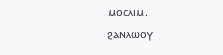ⲙⲟⲥⲗⲓⲙ.
ϩⲁⲛⲗⲱⲟⲩ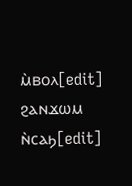ⲙ̀ⲃⲟⲗ[edit]
ϩⲁⲛϫⲱⲙ ⲛ̀ⲥⲁϧ[edit]